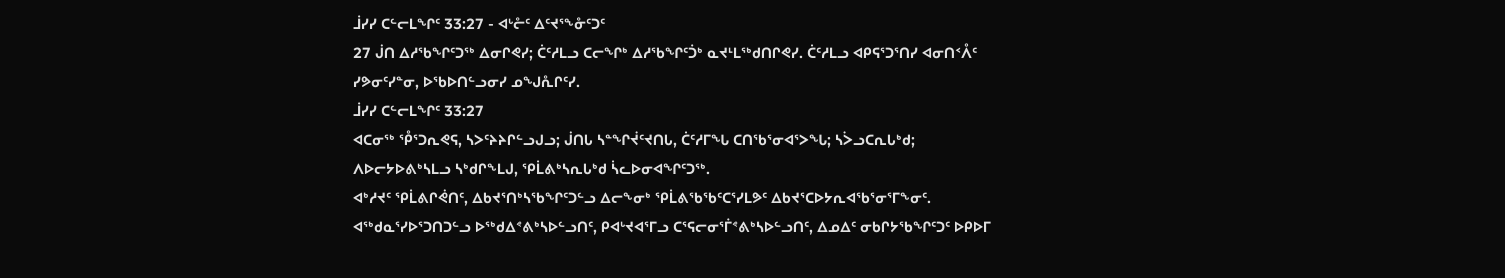ᒨᓯᓯ ᑕᓪᓕᒪᖏᑦ 33:27 - ᐊᒡᓔᑦ ᐃᑦᔪᕐᖕᓁᑦᑐᑦ
27 ᒎᑎ ᐃᓱᖃᖏᑦᑐᖅ ᐃᓂᒋᕙᓯ; ᑖᑦᓱᒪᓗ ᑕᓕᖏᒃ ᐃᓱᖃᖏᑦᑑᒃ ᓇᔪᒻᒪᖅᑯᑎᒋᕙᓯ. ᑖᑦᓱᒪᓗ ᐊᑭᕋᕐᑐᕐᑎᓯ ᐊᓂᑎᑉᐰᑦ ᓯᕗᓂᑦᓯᓐᓂ, ᐅᖃᐅᑎᓪᓗᓂᓯ ᓄᖑᕅᒋᑦᓯ.
ᒨᓯᓯ ᑕᓪᓕᒪᖏᑦ 33:27
ᐊᑕᓂᖅ ᕾᕐᑐᕆᕙᕋ, ᓴᐳᑦᔨᔨᒋᓪᓗᒍᓗ; ᒎᑎᒐ ᓴᓐᖏᔫᑦᔪᑎᒐ, ᑖᑦᓱᒥᖓ ᑕᑎᖃᕐᓂᐊᕐᐳᖓ; ᓴᐴᓗᑕᕆᒐᒃᑯ; ᐱᐅᓕᔭᐅᕕᒃᓴᒪᓗ ᓴᒃᑯᒋᖕᒪᒍ, ᕿᒫᕕᒃᓴᕆᒐᒃᑯ ᓵᓚᐅᓂᐊᖏᑦᑐᖅ.
ᐊᒃᓱᔪᑦ ᕿᒫᕕᒋᕚᑎᑦ, ᐃᑲᔪᕐᑎᒃᓴᖃᖏᑦᑐᓪᓗ ᐃᓕᖕᓂᒃ ᕿᒫᕕᖃᖃᑦᑕᕐᓯᒪᕗᑦ ᐃᑲᔪᕐᑕᐅᔭᕆᐊᖃᕐᓂᕐᒥᖕᓂᑦ. ᐊᖅᑯᓇᕐᓯᐅᕐᑐᑎᑐᓪᓗ ᐅᖅᑯᐃᕝᕕᒃᓴᐅᓪᓗᑎᑦ, ᑭᐊᒡᔪᐊᕐᒥᓗ ᑕᕐᕋᓕᓂᕐᒦᕝᕕᒃᓴᐅᓪᓗᑎᑦ, ᐃᓄᐃᑦ ᓂᑲᒋᔭᖃᖏᑦᑐᑦ ᐅᑭᐅᒥ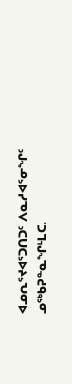ᐊᓄᕆᕐᔪᐊᕐᑐᑎᑐᑦ ᐱᓇᓱᐊᕐᓂᖏᑦ ᓄᖅᑲᕈᓐᓇᖏᒻᒪᑕ.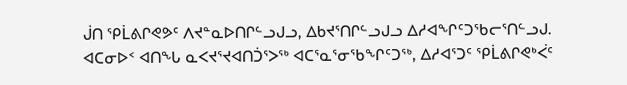ᒎᑎ ᕿᒫᕕᒋᕙᕗᑦ ᐱᔪᓐᓇᐅᑎᒋᓪᓗᒍᓗ, ᐃᑲᔪᕐᑎᒋᓪᓗᒍᓗ ᐃᓱᐊᖏᑦᑐᖃᓕᕐᑎᓪᓗᒍ.
ᐊᑕᓂᐅᑉ ᐊᑎᖓ ᓇᐸᔪᕐᔪᐊᑎᑑᕐᐳᖅ ᐊᑕᕐᓇᕐᓂᖃᖏᑦᑐᖅ, ᐃᓱᐊᕐᑐᑦ ᕿᒫᕕᒋᕙᒃᐹᑦ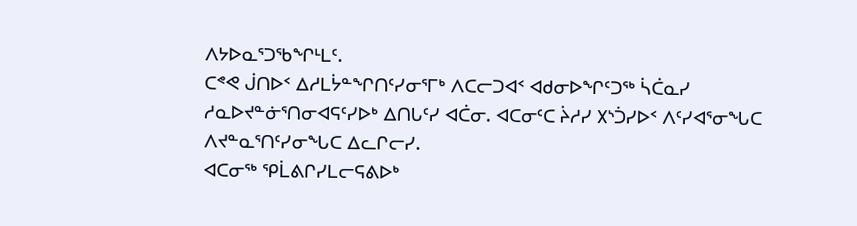ᐱᔭᐅᓇᕐᑐᖃᖏᒻᒪᑦ.
ᑕᕝᕙ ᒎᑎᐅᑉ ᐃᓱᒪᔮᓐᖏᑎᑦᓯᓂᕐᒥᒃ ᐱᑕᓕᑐᐊᑉ ᐊᑯᓂᐅᖏᑦᑐᖅ ᓵᑖᓇᓯ ᓱᓇᐅᔪᓐᓃᕐᑎᓂᐊᕋᑦᓯᐅᒃ ᐃᑎᒐᑦᓯ ᐊᑖᓂ. ᐊᑕᓂᑦᑕ ᔩᓱᓯ ᙭ᔅᑑᓯᐅᑉ ᐱᑦᓯᐊᕐᓂᖓᑕ ᐱᔪᓐᓇᕐᑎᑦᓯᓂᖓᑕ ᐃᓚᒋᓕᓯ.
ᐊᑕᓂᖅ ᕿᒫᕕᒋᓯᒪᓕᕋᕕᐅᒃ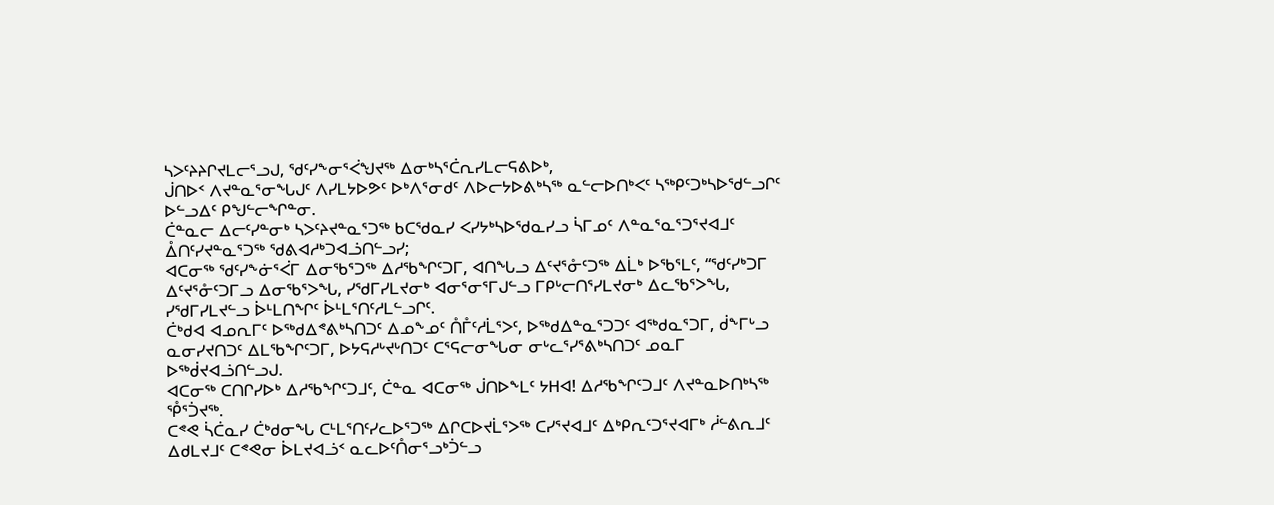ᓴᐳᑦᔨᔨᒋᔪᒪᓕᕐᓗᒍ, ᖁᑦᓯᖕᓂᕐᐹᖑᔪᖅ ᐃᓂᒃᓴᕐᑖᕆᓯᒪᓕᕋᕕᐅᒃ,
ᒎᑎᐅᑉ ᐱᔪᓐᓇᕐᓂᖓᒍᑦ ᐱᓯᒪᔭᐅᕗᑦ ᐅᒃᐱᕐᓂᑯᑦ ᐱᐅᓕᔭᐅᕕᒃᓴᖅ ᓇᓪᓕᐅᑎᒃᐸᑦ ᓴᖅᑭᑦᑐᒃᓴᐅᖁᓪᓗᒋᑦ ᐅᓪᓗᐃᑦ ᑭᖑᓪᓕᖏᓐᓂ.
ᑖᓐᓇᓕ ᐃᓕᑦᓯᓐᓂᒃ ᓴᐳᑦᔨᔪᓐᓇᕐᑐᖅ ᑲᑕᖁᓇᓯ ᐸᓯᔭᒃᓴᐅᖁᓇᓯᓗ ᓵᒥᓄᑦ ᐱᓐᓇᕐᓇᕐᑐᕐᔪᐊᒧᑦ ᐂᑎᑦᓯᔪᓐᓇᕐᑐᖅ ᖁᕕᐊᓱᒃᑐᐊᓘᑎᓪᓗᓯ;
ᐊᑕᓂᖅ ᖁᑦᓯᖕᓃᕐᐹᒥ ᐃᓂᖃᕐᑐᖅ ᐃᓱᖃᖏᑦᑐᒥ, ᐊᑎᖓᓗ ᐃᑦᔪᕐᓁᑦᑐᖅ ᐃᒫᒃ ᐅᖃᕐᒪᑦ, “ᖁᑦᓯᒃᑐᒥ ᐃᑦᔪᕐᓁᑦᑐᒥᓗ ᐃᓂᖃᕐᐳᖓ, ᓯᖁᒥᓯᒪᔪᓂᒃ ᐊᓂᕐᓂᕐᒥᒍᓪᓗ ᒥᑭᒡᓕᑎᕐᓯᒪᔪᓂᒃ ᐃᓚᖃᕐᐳᖓ, ᓯᖁᒥᓯᒪᔪᓪᓗ ᐆᒻᒪᑎᖏᑦ ᐆᒻᒪᕐᑎᑦᓱᒪᓪᓗᒋᑦ.
ᑖᒃᑯᐊ ᐊᓄᕆᒥᑦ ᐅᖅᑯᐃᕝᕕᒃᓴᑎᑐᑦ ᐃᓄᖕᓄᑦ ᑍᒤᑦᓱᒫᕐᐳᑦ, ᐅᖅᑯᐃᓐᓇᕐᑐᑐᑦ ᐊᖅᑯᓇᕐᑐᒥ, ᑰᖕᒥᒡᓗ ᓇᓂᓯᔪᑎᑐᑦ ᐃᒪᖃᖏᑦᑐᒥ, ᐅᔭᕋᓱᒡᔪᒡᑎᑐᑦ ᑕᕐᕋᓕᓂᖓᓂ ᓂᒡᓚᕐᓯᕐᕕᒃᓴᑎᑐᑦ ᓄᓇᒥ ᐅᖅᑰᔪᐊᓘᑎᓪᓗᒍ.
ᐊᑕᓂᖅ ᑕᑎᒋᓯᐅᒃ ᐃᓱᖃᖏᑦᑐᒧᑦ, ᑖᓐᓇ ᐊᑕᓂᖅ ᒎᑎᐅᖕᒪᑦ ᔭᕼᐊ! ᐃᓱᖃᖏᑦᑐᒧᑦ ᐱᔪᓐᓇᐅᑎᒃᓴᖅ ᕾᕐᑑᔪᖅ.
ᑕᕝᕙ ᓵᑖᓇᓯ ᑖᒃᑯᓂᖓ ᑕᒻᒪᕐᑎᑦᓯᓚᐅᕐᑐᖅ ᐃᒋᑕᐅᔪᒫᕐᐳᖅ ᑕᓯᕐᔪᐊᒧᑦ ᐃᒃᑭᕆᑦᑐᕐᔪᐊᒥᒃ ᓲᓪᕕᕆᒧᑦ ᐃᑯᒪᔪᒧᑦ ᑕᕝᕙᓂ ᐆᒪᔪᐊᓘᑉ ᓇᓚᐅᑦᑍᓂᕐᓗᒃᑑᓪᓗ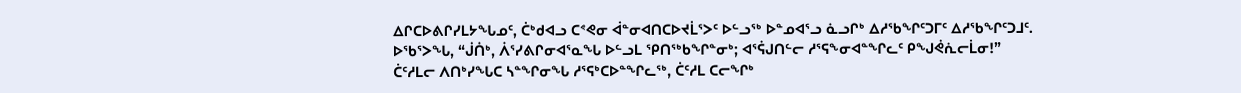ᐃᒋᑕᐅᕕᒋᓯᒪᔭᖓᓄᑦ, ᑖᒃᑯᐊᓗ ᑕᕝᕙᓂ ᐋᓐᓂᐊᑎᑕᐅᔪᒫᕐᐳᑦ ᐅᓪᓗᖅ ᐅᓐᓄᐊᕐᓗ ᓈᓗᒋᒃ ᐃᓱᖃᖏᑦᑐᒥᑦ ᐃᓱᖃᖏᑦᑐᒧᑦ.
ᐅᖃᕐᐳᖓ, “ᒎᑏᒃ, ᐲᕐᓯᕕᒋᓂᐊᕐᓇᖓ ᐅᓪᓗᒪ ᕿᑎᖅᑲᖏᓐᓂᒃ; ᐊᕐᕌᒍᑎᓪᓕ ᓱᕐᕋᖕᓂᐊᓐᖏᓚᑦ ᑭᖑᕚᕇᓕᒫᓂ!”
ᑖᑦᓱᒪᓕ ᐱᑎᒃᓯᖓᑕ ᓴᓐᖏᓂᖓ ᓱᕐᕋᒃᑕᐅᓐᖏᓚᖅ, ᑖᑦᓱᒪ ᑕᓕᖏᒃ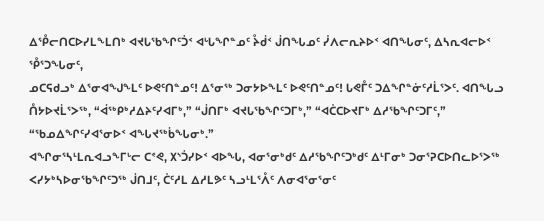ᐃᕾᓕᑎᑕᐅᓯᒪᖕᒪᑎᒃ ᐊᔪᒐᖃᖏᑦᑑᑉ ᐊᒡᒐᖏᓐᓄᑦ ᔧᑰᑉ ᒎᑎᖓᓄᑦ ᓰᐱᓕᕆᔨᐅᑉ ᐊᑎᖓᓂᑦ, ᐃᓴᕆᐊᓕᐅᑉ ᕾᕐᑐᖓᓂᑦ,
ᓄᑕᕋᑯᓗᒃ ᐃᕐᓂᐊᖑᖕᒪᑦ ᐅᕙᑦᑎᓐᓄᑦ! ᐃᕐᓂᖅ ᑐᓂᔭᐅᖕᒪᑦ ᐅᕙᑦᑎᓐᓄᑦ! ᒐᕙᒤᑦ ᑐᐃᖏᓐᓃᑦᓱᒫᕐᐳᑦ. ᐊᑎᖓᓗ ᑍᔭᐅᔪᒫᕐᐳᖅ, “ᐋᖅᑭᒃᓱᐃᔨᑦᓯᐊᒥᒃ,” “ᒎᑎᒥᒃ ᐊᔪᒐᖃᖏᑦᑐᒥᒃ,” “ᐊᑖᑕᐅᔪᒥᒃ ᐃᓱᖃᖏᑦᑐᒥᑦ,” “ᖃᓄᐃᖏᑦᓯᐊᕐᓂᐅᑉ ᐊᖓᔪᖅᑳᖓᓂᒃ.”
ᐊᖏᓂᕐᓴᒻᒪᕆᐊᓗᖕᒥᒡᓕ ᑕᕝᕙ, ᙭ᔅᑑᓯᐅᑉ ᐊᐅᖓ, ᐊᓂᕐᓂᒃᑯᑦ ᐃᓱᖃᖏᑦᑐᒃᑯᑦ ᐃᒻᒥᓂᒃ ᑐᓂᕐᕈᑕᐅᑎᓚᐅᕐᐳᖅ ᐸᓯᔭᒃᓴᐅᓂᖃᖏᑦᑐᖅ ᒎᑎᒧᑦ, ᑖᑦᓱᒪ ᐃᓱᒪᕗᑦ ᓴᓗᒻᒪᕐᐰᑦ ᐱᓂᐊᕐᓂᕐᓂᑦ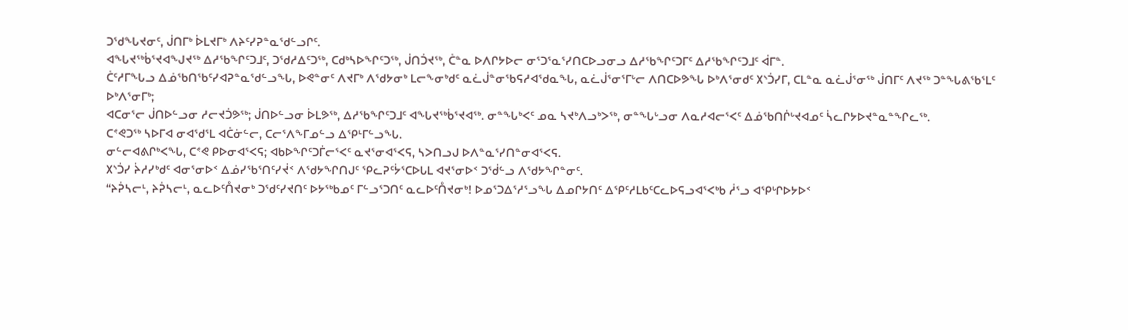ᑐᖁᖓᔪᓂᑦ, ᒎᑎᒥᒃ ᐆᒪᔪᒥᒃ ᐱᔨᑦᓯᕈᓐᓇᖁᓪᓗᒋᑦ.
ᐊᖓᔪᖅᑳᕐᔪᐊᖑᔪᖅ ᐃᓱᖃᖏᑦᑐᒧᑦ, ᑐᖁᓱᐃᑦᑐᖅ, ᑕᑯᒃᓴᐅᖏᑦᑐᖅ, ᒎᑎᑑᔪᖅ, ᑖᓐᓇ ᐅᐱᒋᔭᐅᓕ ᓂᕐᑐᕐᓇᕐᓯᑎᑕᐅᓗᓂᓗ ᐃᓱᖃᖏᑦᑐᒥᑦ ᐃᓱᖃᖏᑦᑐᒧᑦ ᐋᒥᓐ.
ᑖᑦᓱᒥᖓᓗ ᐃᓅᖃᑎᖃᑦᓯᐊᕈᓐᓇᖁᓪᓗᖓ, ᐅᕙᓐᓂᑦ ᐱᔪᒥᒃ ᐱᖁᔭᓂᒃ ᒪᓕᖕᓂᒃᑯᑦ ᓇᓛᒎᓐᓂᖃᕋᓱᐊᖁᓇᖓ, ᓇᓛᒎᕐᓂᕐᒥᒡᓕ ᐱᑎᑕᐅᕗᖓ ᐅᒃᐱᕐᓂᑯᑦ ᙭ᔅᑑᓯᒥ, ᑕᒪᓐᓇ ᓇᓛᒎᕐᓂᖅ ᒎᑎᒥᑦ ᐱᔪᖅ ᑐᓐᖓᕕᖃᕐᒪᑦ ᐅᒃᐱᕐᓂᒥᒃ;
ᐊᑕᓂᕐᓕ ᒎᑎᐅᓪᓗᓂ ᓱᓕᔪᑑᕗᖅ; ᒎᑎᐅᓪᓗᓂ ᐆᒪᕗᖅ, ᐃᓱᖃᖏᑦᑐᒧᑦ ᐊᖓᔪᖅᑳᕐᔪᐊᖅ. ᓂᓐᖓᒃᐸᑦ ᓄᓇ ᓴᔪᒃᐱᓗᒃᐳᖅ, ᓂᓐᖓᒡᓗᓂ ᐱᓇᓱᐊᓕᕐᐸᑦ ᐃᓅᖃᑎᒌᒡᔪᐊᓄᑦ ᓵᓚᒋᔭᐅᔪᓐᓇᓐᖏᓚᖅ.
ᑕᕝᕙᑐᖅ ᓴᐅᒥᐊ ᓂᐊᖁᕐᒪ ᐊᑖᓃᓪᓕ, ᑕᓕᕐᐱᖕᒥᓄᓪᓗ ᐃᕿᒻᒥᓪᓗᖓ.
ᓂᓪᓕᐊᕕᒋᒃᐸᖓ, ᑕᕝᕙ ᑭᐅᓂᐊᕐᐸᕋ; ᐊᑲᐅᖏᑦᑐᒦᓕᕐᐸᑦ ᓇᔪᕐᓂᐊᕐᐸᕋ, ᓴᐳᑎᓗᒍ ᐅᐱᓐᓇᕐᓯᑎᓐᓂᐊᕐᐸᕋ.
᙭ᔅᑑᓯ ᔩᓱᓯᒃᑯᑦ ᐊᓂᕐᓂᐅᑉ ᐃᓅᓯᖃᕐᑎᑦᓯᔫᑉ ᐱᖁᔭᖏᑎᒍᑦ ᕿᓚᕈᑦᔮᕐᑕᐅᒐᒪ ᐊᔪᕐᓂᐅᑉ ᑐᖂᓪᓗ ᐱᖁᔭᖏᓐᓂᑦ.
“ᔨᕉᓴᓕᒻ, ᔨᕉᓴᓕᒻ, ᓇᓚᐅᑦᑍᔪᓂᒃ ᑐᖁᑦᓯᔪᑎᑦ ᐅᔭᖅᑲᓄᑦ ᒥᓪᓗᕐᑐᑎᑦ ᓇᓚᐅᑦᑍᔪᓂᒃ! ᐅᓄᕐᑐᐃᕐᓱᕐᓗᖓ ᐃᓄᒋᔭᑎᑦ ᐃᕿᑦᓱᒪᑲᑦᑕᓚᐅᕋᓗᐊᕐᐸᒃᑲ ᓲᕐᓗ ᐊᕿᒡᒋᐅᔭᐅᑉ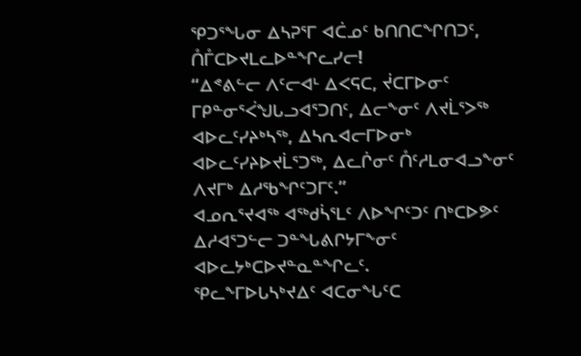ᕿᑐᕐᖓᓂ ᐃᓴᕈᕐᒥ ᐊᑖᓄᑦ ᑲᑎᑎᑕᖏᑎᑐᑦ, ᑍᒤᑕᐅᔪᒪᓚᐅᓐᖏᓚᓯᓕ!
“ᐃᕝᕕᓪᓕ ᐱᑦᓕᐊᒻ ᐃᐸᕋᑕ, ᔫᑕᒥᐅᓂᑦ ᒥᑭᓐᓂᕐᐹᖑᒐᓗᐊᕐᑐᑎᑦ, ᐃᓕᖕᓂᑦ ᐱᔪᒫᕐᐳᖅ ᐊᐅᓚᑦᓯᔨᒃᓴᖅ, ᐃᓴᕆᐊᓕᒥᐅᓂᒃ ᐊᐅᓚᑦᓯᔨᐅᔪᒫᕐᑐᖅ, ᐃᓚᒌᓂᑦ ᑍᑦᓱᒪᓂᐊᓗᖕᓂᑦ ᐱᔪᒥᒃ ᐃᓱᖃᖏᑦᑐᒥᑦ.”
ᐊᓄᕆᕐᔪᐊᖅ ᐊᖅᑯᓵᕐᒪᑦ ᐱᐅᖏᑦᑐᑦ ᑎᒃᑕᐅᕗᑦ ᐃᓱᐊᕐᑐᓪᓕ ᑐᓐᖓᕕᒋᔭᒥᖕᓂᑦ ᐊᐅᓚᔭᒃᑕᐅᔪᓐᓇᓐᖏᓚᑦ.
ᕿᓚᖕᒥᐅᒐᓴᒃᔪᐃᑦ ᐊᑕᓂᖓᑦᑕ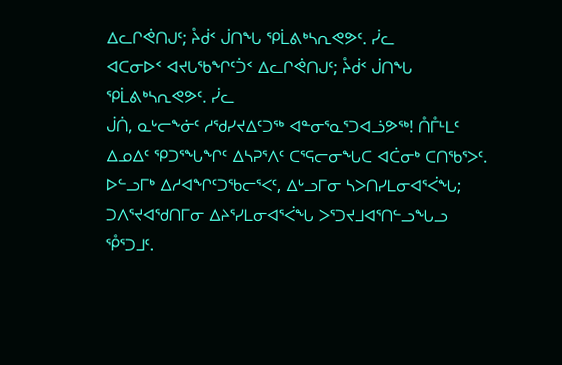ᐃᓚᒋᕚᑎᒍᑦ; ᔧᑰᑉ ᒎᑎᖓ ᕿᒫᕕᒃᓴᕆᕙᕗᑦ. ᓰᓚ
ᐊᑕᓂᐅᑉ ᐊᔪᒐᖃᖏᑦᑑᑉ ᐃᓚᒋᕚᑎᒍᑦ; ᔧᑰᑉ ᒎᑎᖓ ᕿᒫᕕᒃᓴᕆᕙᕗᑦ. ᓰᓚ
ᒎᑏ, ᓇᒡᓕᖕᓃᑦ ᓱᖁᓯᔪᐃᑦᑐᖅ ᐊᓐᓂᕐᓇᕐᑐᐊᓘᕗᖅ! ᑍᒤᒻᒪᑦ ᐃᓄᐃᑦ ᕿᑐᕐᖓᖏᑦ ᐃᓴᕈᕐᐱᑦ ᑕᕐᕋᓕᓂᖓᑕ ᐊᑖᓂᒃ ᑕᑎᖃᕐᐳᑦ.
ᐅᓪᓗᒥᒃ ᐃᓱᐊᖏᑦᑐᖃᓕᕐᐸᑦ, ᐃᒡᓗᒥᓂ ᓴᐳᑎᓯᒪᓂᐊᕐᐹᖓ; ᑐᐱᕐᔪᐊᖁᑎᒥᓂ ᐃᔨᕐᓯᒪᓂᐊᕐᐹᖓ ᐳᕐᑐᔪᒧᐊᕐᑎᓪᓗᖓᓗ ᕾᕐᑐᒧᑦ.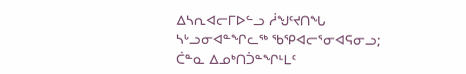ᐃᓴᕆᐊᓕᒥᐅᓪᓗ ᓲᖑᑦᔪᑎᖓ ᓴᒡᓗᓂᐊᓐᖏᓚᖅ ᖃᕿᐊᓕᕐᓂᐊᕋᓂᓗ; ᑖᓐᓇ ᐃᓄᒃᑎᑑᓐᖏᒻᒪᑦ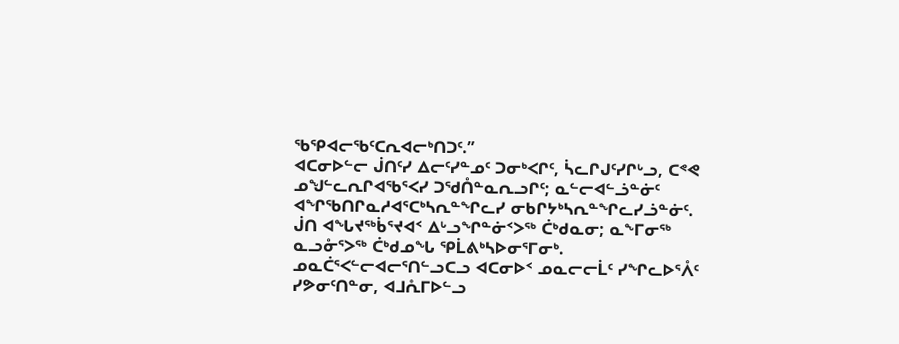ᖃᕿᐊᓕᖃᑦᑕᕆᐊᓕᒃᑎᑐᑦ.”
ᐊᑕᓂᐅᓪᓕ ᒎᑎᑦᓯ ᐃᓕᑦᓯᓐᓄᑦ ᑐᓂᒃᐸᒋᑦ, ᓵᓚᒋᒍᑦᓯᒋᒡᓗ, ᑕᕝᕙ ᓄᖑᓪᓚᕆᒋᐊᖃᕐᐸᓯ ᑐᖁᑍᓐᓇᕆᓗᒋᑦ; ᓇᓪᓕᐊᓪᓘᓐᓃᑦ ᐊᖏᖃᑎᒋᓇᓱᐊᕐᑕᒃᓴᕆᓐᖏᓚᓯ ᓂᑲᒋᔭᒃᓴᕆᓐᖏᓚᓯᓘᓐᓃᑦ.
ᒎᑎ ᐊᖓᔪᖅᑳᕐᔪᐊᑉ ᐃᒡᓗᖏᓐᓃᑉᐳᖅ ᑖᒃᑯᓇᓂ; ᓇᖕᒥᓂᖅ ᓇᓗᓁᕐᐳᖅ ᑖᒃᑯᓄᖓ ᕿᒫᕕᒃᓴᐅᓂᕐᒥᓂᒃ.
ᓄᓇᑖᕐᐸᓪᓕᐊᓕᕐᑎᓪᓗᑕᓗ ᐊᑕᓂᐅᑉ ᓄᓇᓕᓕᒫᑦ ᓯᖏᓚᐅᕐᐰᑦ ᓯᕗᓂᑦᑎᓐᓂ, ᐊᒧᕅᒥᐅᓪᓗ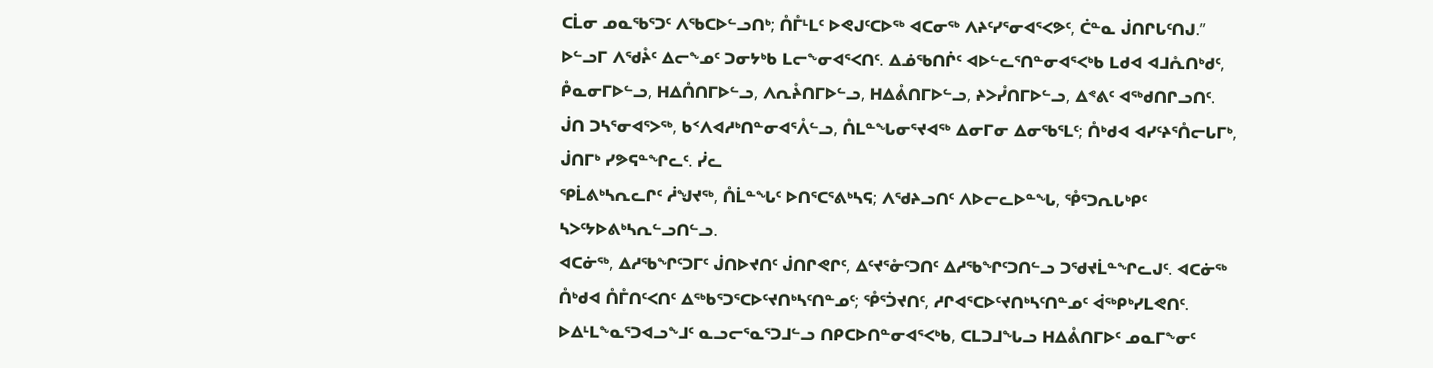ᑕᒫᓂ ᓄᓇᖃᕐᑐᑦ ᐱᖃᑕᐅᓪᓗᑎᒃ; ᑍᒤᒻᒪᑦ ᐅᕙᒍᑦᑕᐅᖅ ᐊᑕᓂᖅ ᐱᔨᑦᓯᕐᓂᐊᕐᐸᕗᑦ, ᑖᓐᓇ ᒎᑎᒋᒐᑦᑎᒍ.”
ᐅᓪᓗᒥ ᐱᖁᔧᑦ ᐃᓕᖕᓄᑦ ᑐᓂᔭᒃᑲ ᒪᓕᖕᓂᐊᕐᐸᑎᑦ. ᐃᓅᖃᑎᒌᑦ ᐊᐅᓪᓚᕐᑎᓐᓂᐊᕐᐸᒃᑲ ᒪᑯᐊ ᐊᒧᕅᑎᒃᑯᑦ, ᑬᓇᓂᒥᐅᓪᓗ, ᕼᐃᑍᑎᒥᐅᓪᓗ, ᐱᕆᔧᑎᒥᐅᓪᓗ, ᕼᐃᕔᑎᒥᐅᓪᓗ, ᔨᐳᓮᑎᒥᐅᓪᓗ, ᐃᕝᕕᑦ ᐊᖅᑯᑎᒋᓗᑎᑦ.
ᒎᑎ ᑐᓴᕐᓂᐊᕐᐳᖅ, ᑲᑉᐱᐊᓱᒃᑎᓐᓂᐊᕐᐰᓪᓗ, ᑍᒪᓐᖓᓂᕐᔪᐊᖅ ᐃᓂᒥᓂ ᐃᓂᖃᕐᒪᑦ; ᑍᒃᑯᐊ ᐊᓯᑦᔨᕐᑍᓕᒐᒥᒃ, ᒎᑎᒥᒃ ᓯᕗᕋᓐᖏᓚᑦ. ᓰᓚ
ᕿᒫᕕᒃᓴᕆᓚᒋᑦ ᓲᖑᔪᖅ, ᑍᒫᓐᖓᑦ ᐅᑎᕐᑕᕐᕕᒃᓴᕋ; ᐱᖁᔨᓗᑎᑦ ᐱᐅᓕᓚᐅᓐᖓ, ᕾᕐᑐᕆᒐᒃᑭᑦ ᓴᐳᑦᔭᐅᕕᒃᓴᕆᓪᓗᑎᓪᓗ.
ᐊᑕᓃᖅ, ᐃᓱᖃᖏᑦᑐᒥᑦ ᒎᑎᐅᔪᑎᑦ ᒎᑎᒋᕙᒋᑦ, ᐃᑦᔪᕐᓁᑦᑐᑎᑦ ᐃᓱᖃᖏᑦᑐᑎᓪᓗ ᑐᖁᔪᒫᓐᖏᓚᒍᑦ. ᐊᑕᓃᖅ ᑍᒃᑯᐊ ᑍᒤᑎᑦᐸᑎᑦ ᐃᖅᑲᕐᑐᕐᑕᐅᑦᔪᑎᒃᓴᑦᑎᓐᓄᑦ; ᕾᕐᑑᔪᑎᑦ, ᓱᒋᐊᕐᑕᐅᑦᔪᑎᒃᓴᑦᑎᓐᓄᑦ ᐋᖅᑭᒃᓯᒪᕙᑎᑦ.
ᐅᐃᒻᒪᖕᓇᕐᑐᐊᓗᖕᒧᑦ ᓇᓗᓕᕐᓇᕐᑐᒧᓪᓗ ᑎᑭᑕᐅᑎᓐᓂᐊᕐᐸᒃᑲ, ᑕᒪᑐᒧᖓᓗ ᕼᐃᕔᑎᒥᐅᑦ ᓄᓇᒥᖕᓂᑦ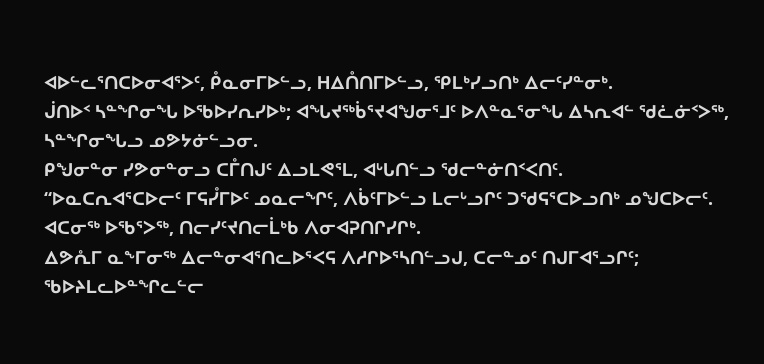ᐊᐅᓪᓚᕐᑎᑕᐅᓂᐊᕐᐳᑦ, ᑬᓇᓂᒥᐅᓪᓗ, ᕼᐃᑍᑎᒥᐅᓪᓗ, ᕿᒪᒃᓯᓗᑎᒃ ᐃᓕᑦᓯᓐᓂᒃ.
ᒎᑎᐅᑉ ᓴᓐᖏᓂᖓ ᐅᖃᐅᓯᕆᓯᐅᒃ; ᐊᖓᔪᖅᑳᕐᔪᐊᖑᓂᕐᒧᑦ ᐅᐱᓐᓇᕐᓂᖓ ᐃᓴᕆᐊᓪ ᖁᓛᓃᑉᐳᖅ, ᓴᓐᖏᓂᖓᓗ ᓄᕗᔭᓃᓪᓗᓂ.
ᑭᖑᓂᓐᓂ ᓯᕗᓂᓐᓂᓗ ᑕᒤᑎᒍᑦ ᐃᓗᒪᕙᕐᒪ, ᐊᒡᒐᑎᓪᓗ ᖁᓕᓐᓃᑎᑉᐸᑎᑦ.
“ᐅᓇᑕᕆᐊᕐᑕᐅᓕᑦ ᒥᕋᓮᒥᐅᑦ ᓄᓇᓕᖏᑦ, ᐱᑳᑦᒥᐅᓪᓗ ᒪᓕᒡᓗᒋᑦ ᑐᖁᕋᕐᑕᐅᓗᑎᒃ ᓄᖑᑕᐅᓕᑦ. ᐊᑕᓂᖅ ᐅᖃᕐᐳᖅ, ᑎᓕᓯᑦᔪᑎᓕᒫᒃᑲ ᐱᓂᐊᕈᑎᒋᓯᒋᒃ.
ᐃᕗᕅᒥ ᓇᖕᒥᓂᖅ ᐃᓕᓐᓂᐊᕐᑎᓚᐅᕐᐸᕋ ᐱᓱᒋᐅᕐᓴᑎᓪᓗᒍ, ᑕᓕᓐᓄᑦ ᑎᒍᒥᐊᕐᓗᒋᑦ; ᖃᐅᔨᒪᓚᐅᓐᖏᓚᓪᓕ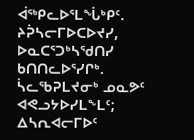ᐋᖅᑭᓚᐅᕐᒪᖔᒃᑭᑦ.
ᔨᕉᓴᓕᒥᐅᑕᐅᔪᓯ, ᐅᓇᑕᕐᑐᒃᓴᖁᑎᓯ ᑲᑎᑎᓚᐅᕐᓯᒋᒃ. ᓵᓚᖃᕈᒪᔪᓂᒃ ᓄᓇᕗᑦ ᐊᕙᓗᔭᐅᓯᒪᖕᒪᑦ; ᐃᓴᕆᐊᓕᒥᐅᑦ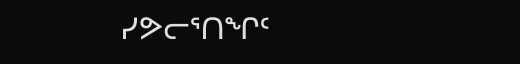ᓯᕗᓕᕐᑎᖏᑦ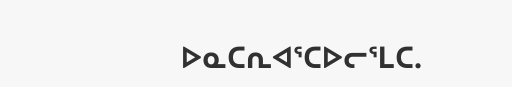ᐅᓇᑕᕆᐊᕐᑕᐅᓕᕐᒪᑕ.